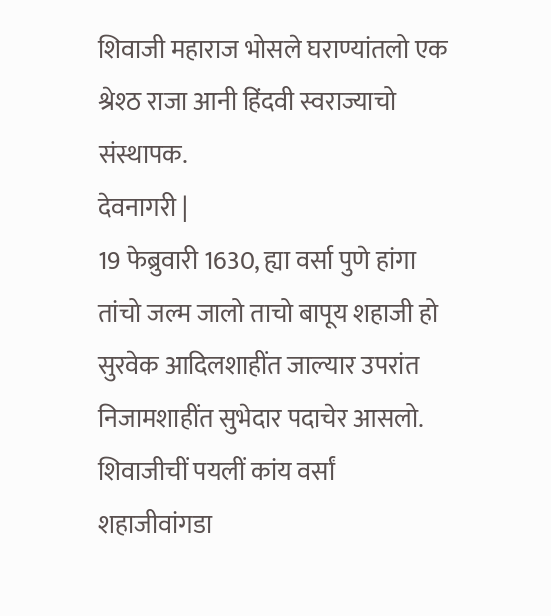शिवाजी महाराज भोसले घराण्यांतलो एक श्रेश्ठ राजा आनी हिंदवी स्वराज्याचो संस्थापक.
देवनागरी |
19 फेब्रुवारी 1630, ह्या वर्सा पुणे हांगा तांचो जल्म जालो ताचो बापूय शहाजी हो सुरवेक आदिलशाहींत जाल्यार उपरांत निजामशाहींत सुभेदार पदाचेर आसलो. शिवाजीचीं पयलीं कांय वर्सां शहाजीवांगडा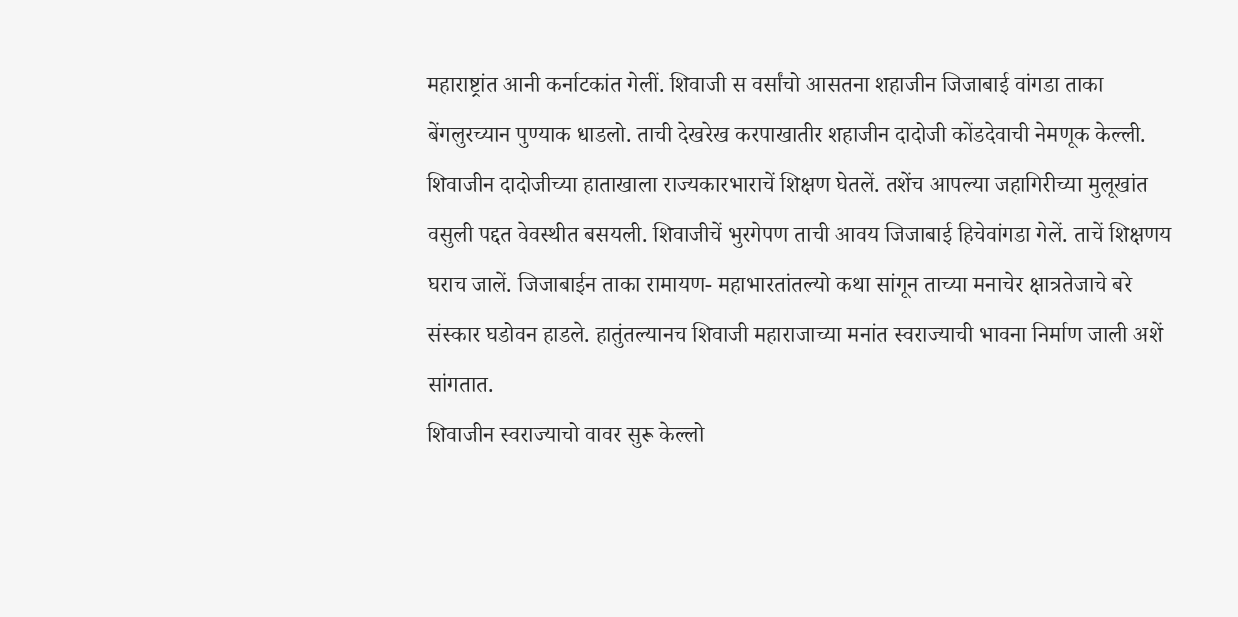महाराष्ट्रांत आनी कर्नाटकांत गेलीं. शिवाजी स वर्सांचो आसतना शहाजीन जिजाबाई वांगडा ताका बेंगलुरच्यान पुण्याक धाडलो. ताची देखरेख करपाखातीर शहाजीन दादोजी कोंडदेवाची नेमणूक केल्ली. शिवाजीन दादोजीच्या हाताखाला राज्यकारभाराचें शिक्षण घेतलें. तशेंच आपल्या जहागिरीच्या मुलूखांत वसुली पद्दत वेवस्थीत बसयली. शिवाजीचें भुरगेपण ताची आवय जिजाबाई हिचेवांगडा गेलें. ताचें शिक्षणय घराच जालें. जिजाबाईन ताका रामायण- महाभारतांतल्यो कथा सांगून ताच्या मनाचेर क्षात्रतेजाचे बरे संस्कार घडोवन हाडले. हातुंतल्यानच शिवाजी महाराजाच्या मनांत स्वराज्याची भावना निर्माण जाली अशें सांगतात.
शिवाजीन स्वराज्याचो वावर सुरू केल्लो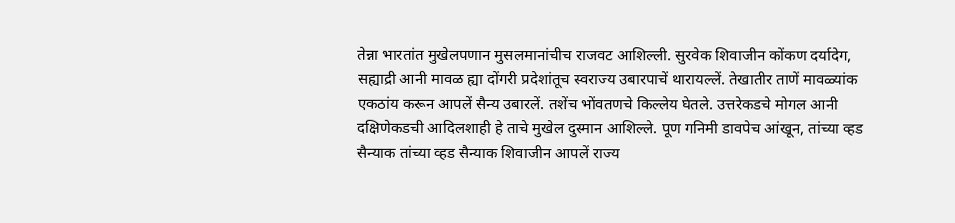तेन्ना भारतांत मुखेलपणान मुसलमानांचीच राजवट आशिल्ली. सुरवेक शिवाजीन कोंकण दर्यादेग, सह्याद्री आनी मावळ ह्या दोंगरी प्रदेशांतूच स्वराज्य उबारपाचें थारायल्लें. तेखातीर ताणें मावळ्यांक एकठांय करून आपलें सैन्य उबारलें. तशेंच भोंवतणचे किल्लेय घेतले. उत्तरेकडचे मोगल आनी दक्षिणेकडची आदिलशाही हे ताचे मुखेल दुस्मान आशिल्ले. पूण गनिमी डावपेच आंखून, तांच्या व्हड सैन्याक तांच्या व्हड सैन्याक शिवाजीन आपलें राज्य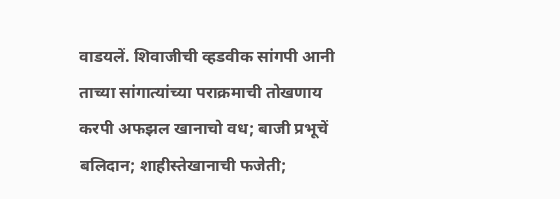वाडयलें. शिवाजीची व्हडवीक सांगपी आनी ताच्या सांगात्यांच्या पराक्रमाची तोखणाय करपी अफझल खानाचो वध; बाजी प्रभूचें बलिदान; शाहीस्तेखानाची फजेती;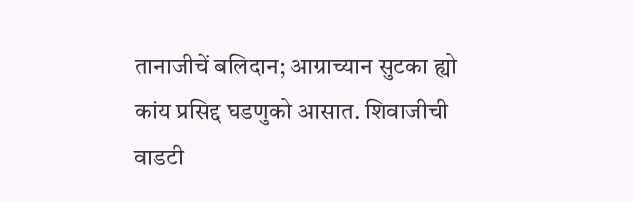तानाजीचें बलिदान; आग्राच्यान सुटका ह्यो कांय प्रसिद्द घडणुको आसात. शिवाजीची वाडटी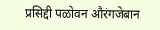प्रसिद्दी पळोवन औरंगजेबान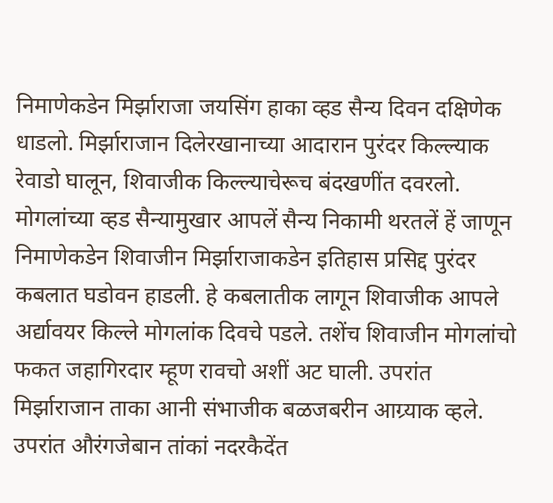निमाणेकडेन मिर्झाराजा जयसिंग हाका व्हड सैन्य दिवन दक्षिणेक धाडलो. मिर्झाराजान दिलेरखानाच्या आदारान पुरंदर किल्ल्याक रेवाडो घालून, शिवाजीक किल्ल्याचेरूच बंदखणींत दवरलो. मोगलांच्या व्हड सैन्यामुखार आपलें सैन्य निकामी थरतलें हें जाणून निमाणेकडेन शिवाजीन मिर्झाराजाकडेन इतिहास प्रसिद्द पुरंदर कबलात घडोवन हाडली. हे कबलातीक लागून शिवाजीक आपले अर्द्यावयर किल्ले मोगलांक दिवचे पडले. तशेंच शिवाजीन मोगलांचो फकत जहागिरदार म्हूण रावचो अशीं अट घाली. उपरांत मिर्झाराजान ताका आनी संभाजीक बळजबरीन आग्र्याक व्हले. उपरांत औरंगजेबान तांकां नदरकैदेंत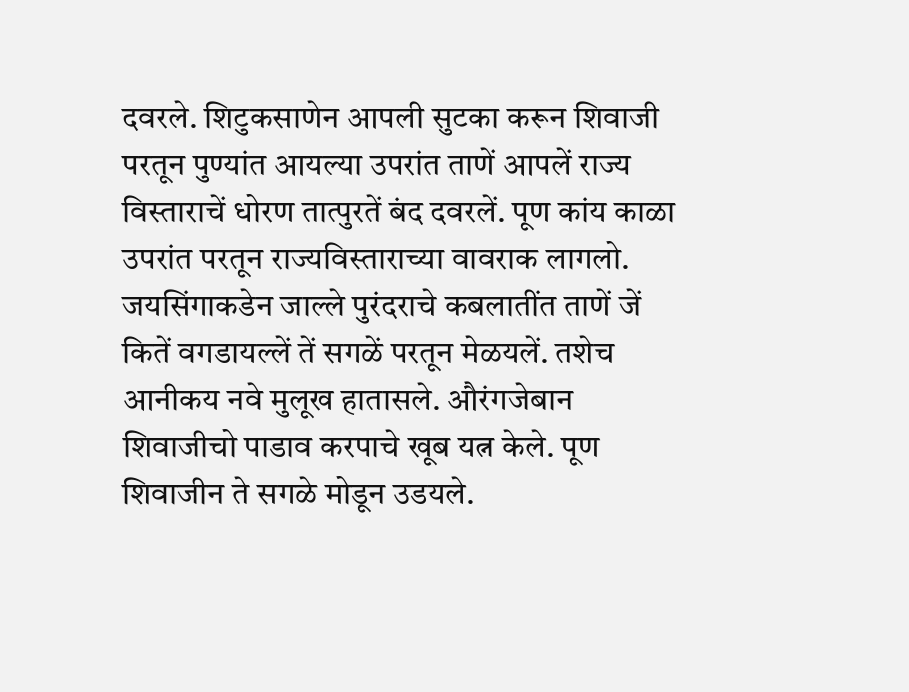दवरले. शिटुकसाणेन आपली सुटका करून शिवाजी परतून पुण्यांत आयल्या उपरांत ताणें आपलें राज्य विस्ताराचें धोरण तात्पुरतें बंद दवरलें. पूण कांय काळा उपरांत परतून राज्यविस्ताराच्या वावराक लागलो. जयसिंगाकडेन जाल्ले पुरंदराचे कबलातींत ताणें जें कितें वगडायल्लें तें सगळें परतून मेळयलें. तशेच आनीकय नवे मुलूख हातासले. औरंगजेबान शिवाजीचो पाडाव करपाचे खूब यत्न केले. पूण शिवाजीन ते सगळे मोडून उडयले.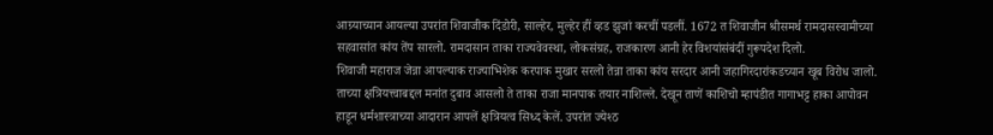आग्र्याच्यान आयल्या उपरांत शिवाजीक दिंडोरी, साल्हेर, मुल्हेर हीं व्हड झुजां करचीं पडलीं. 1672 त शिवाजीन श्रीसमर्थ रामदासस्वामीच्या सहवासांत कांय तेंप सारलो. रामदासान ताका राज्यवेवस्था, लोकसंग्रह, राजकारण आनी हेर विशयांसंबंदीं गुरूपदेश दिलो.
शिवाजी महाराज जेन्ना आपल्याक राज्याभिशेक करपाक मुखार सरलो तेन्ना ताका कांय सरदार आनी जहागिरदारांकडच्यान खूब विरोध जालो. ताच्या क्षत्रियत्त्वाबद्दल मनांत दुबाव आसलो ते ताका राजा मानपाक तयार नाशिल्ले. देखून ताणें काशिचो म्हापंडीत गागाभट्ट हाका आपोवन हाडून धर्मशास्त्राच्या आदारान आपलें क्षत्रियत्व सिध्द केलें. उपरांत ज्येश्ठ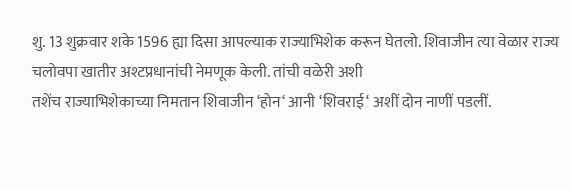शु. 13 शुक्रवार शके 1596 ह्या दिसा आपल्याक राज्याभिशेक करून घेतलो. शिवाजीन त्या वेळार राज्य चलोवपा खातीर अश्टप्रधानांची नेमणूक केली. तांची वळेरी अशी
तशेंच राज्याभिशेकाच्या निमतान शिवाजीन ‘होन‘ आनी ‘शिवराई‘ अशीं दोन नाणीं पडलीं.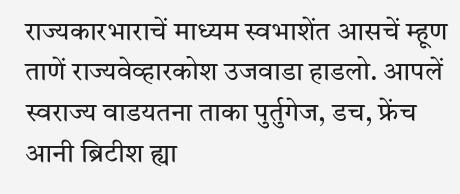राज्यकारभाराचें माध्यम स्वभाशेंत आसचें म्हूण ताणें राज्यवेव्हारकोश उजवाडा हाडलो. आपलें स्वराज्य वाडयतना ताका पुर्तुगेज, डच, फ्रेंच आनी ब्रिटीश ह्या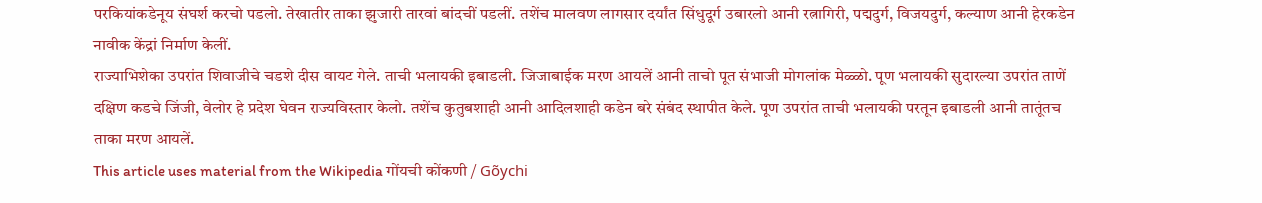परकियांकडेनूय संघर्श करचो पडलो. तेखातीर ताका झुजारी तारवां बांदचीं पडलीं. तशेंच मालवण लागसार दर्यांत सिंधुदूर्ग उबारलो आनी रत्नागिरी, पद्मदुर्ग, विजयदुर्ग, कल्याण आनी हेरकडेन नावीक केंद्रां निर्माण केलीं.
राज्याभिशेका उपरांत शिवाजीचे चडशे दीस वायट गेले. ताची भलायकी इबाडली. जिजाबाईक मरण आयलें आनी ताचो पूत संभाजी मोगलांक मेळ्ळो. पूण भलायकी सुदारल्या उपरांत ताणें दक्षिण कडचे जिंजी, वेलोर हे प्रदेश घेवन राज्यविस्तार केलो. तशेंच कुतुबशाही आनी आदिलशाही कडेन बरे संबंद स्थापीत केले. पूण उपरांत ताची भलायकी परतून इबाडली आनी तातूंतच ताका मरण आयलें.
This article uses material from the Wikipedia गोंयची कोंकणी / Gõychi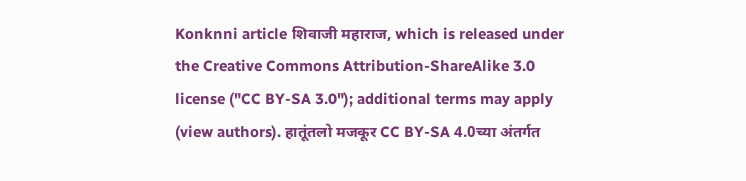Konknni article शिवाजी महाराज, which is released under the Creative Commons Attribution-ShareAlike 3.0 license ("CC BY-SA 3.0"); additional terms may apply (view authors). हातूंतलो मजकूर CC BY-SA 4.0च्या अंतर्गत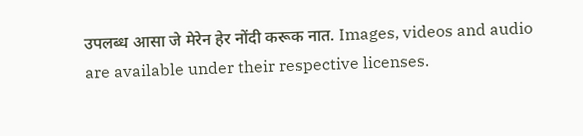उपलब्ध आसा जे मेरेन हेर नोंदी करूक नात. Images, videos and audio are available under their respective licenses.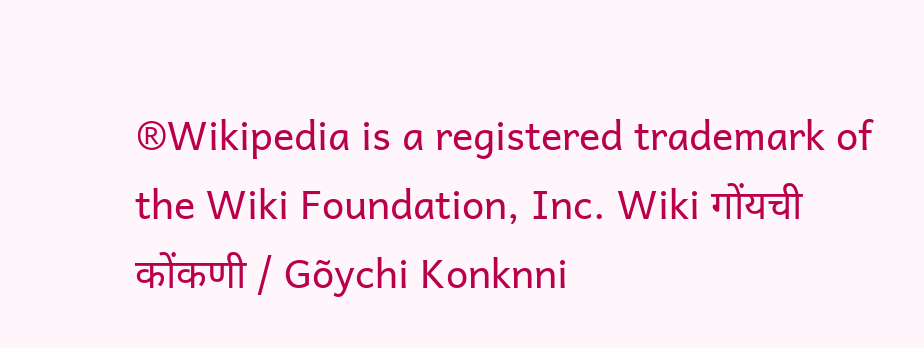®Wikipedia is a registered trademark of the Wiki Foundation, Inc. Wiki गोंयची कोंकणी / Gõychi Konknni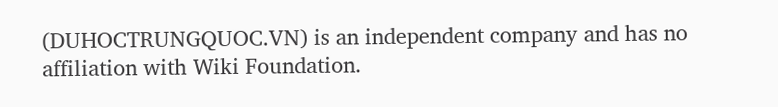(DUHOCTRUNGQUOC.VN) is an independent company and has no affiliation with Wiki Foundation.